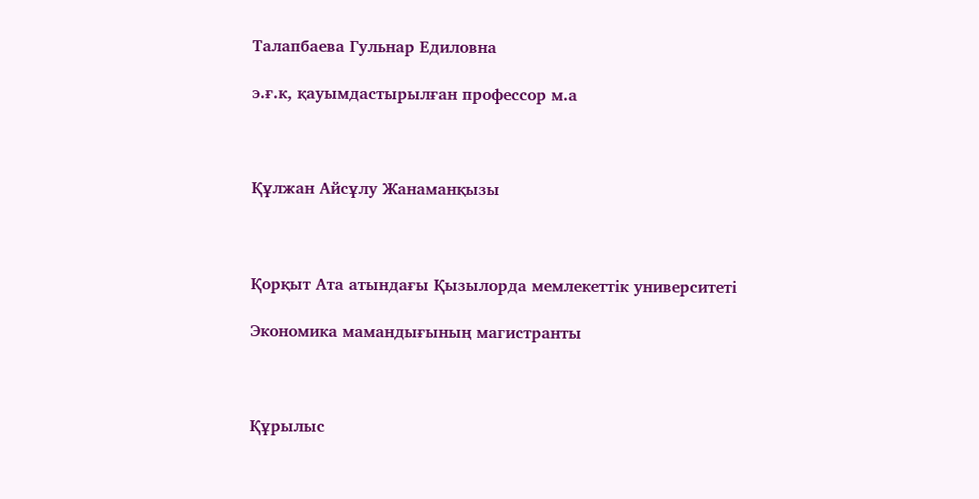Талапбаева Гульнар Едиловна

э.ғ.к, қауымдастырылған профессор м.а



Құлжан Айсұлу Жанаманқызы



Қорқыт Ата атындағы Қызылорда мемлекеттік университеті

Экономика мамандығының магистранты



Құрылыс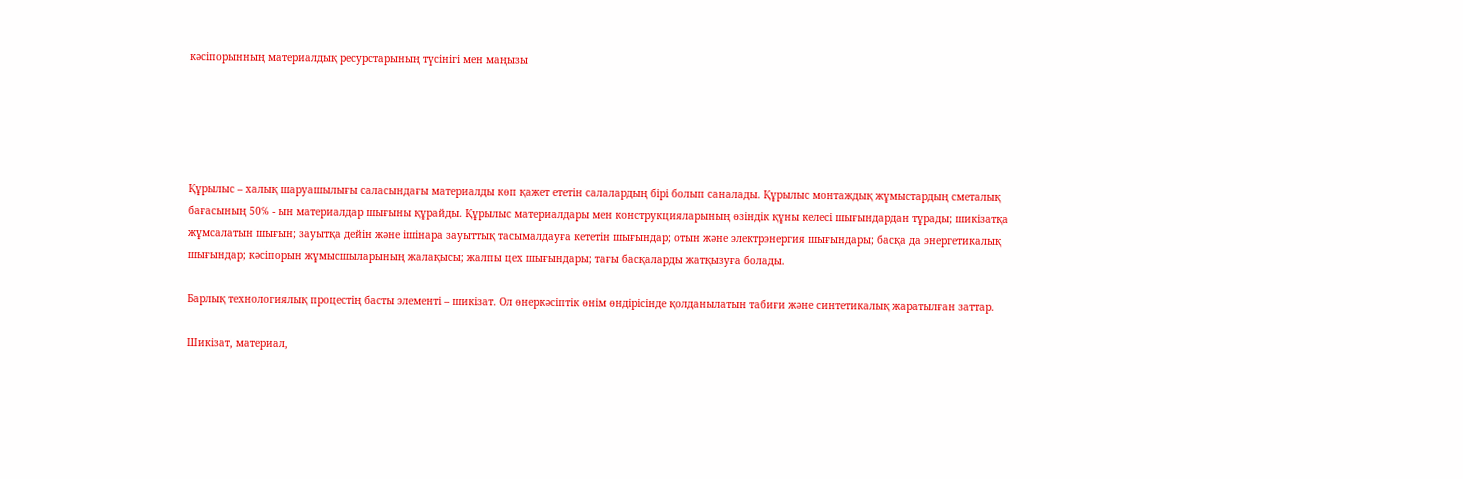кәсіпорынның материалдық ресурстарының түсінігі мен маңызы





Құрылыс – халық шаруашылығы саласындағы материалды көп қажет ететін салалардың бірі болып саналады. Құрылыс монтаждық жұмыстардың сметалық бағасының 50℅ - ын материалдар шығыны құрайды. Құрылыс материалдары мен конструкцияларының өзіндік құны келесі шығындардан тұрады; шикізатқа жұмсалатын шығын; зауытқа дейін және ішінара зауыттық тасымалдауға кететін шығындар; отын және электрэнергия шығындары; басқа да энергетикалық шығындар; кәсіпорын жұмысшыларының жалақысы; жалпы цех шығындары; тағы басқаларды жатқызуға болады.

Барлық технологиялық процестің басты элементі – шикізат. Ол өнеркәсіптік өнім өндірісінде қолданылатын табиғи және синтетикалық жаратылған заттар.

Шикізат, материал,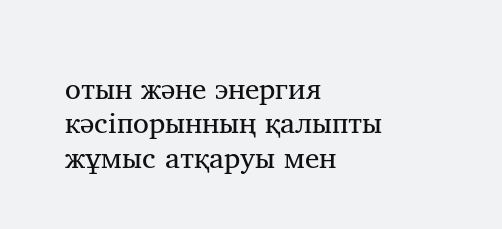отын және энергия кәсіпорынның қалыпты жұмыс атқаруы мен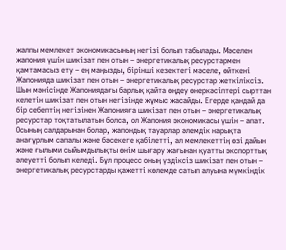жалпы мемлекет экономикасының негізі болып табылады. Мәселен жапония үшін шикізат пен отын – энергетикалық ресурстармен қамтамасыз ету – ең маңызды, бірінші кезектегі мәселе, өйткені Жапонияда шикізат пен отын – энергетикалық ресурстар жеткіліксіз. Шын мәнісінде Жапониядағы барлық қайта өңдеу өнеркәсіптері сырттан келетін шикізат пен отын негізінде жұмыс жасайды. Егерде қандай да бір себептің негізінен Жапонияға шикізат пен отын – энергетикалық ресурстар тоқтатылатын болса, ол Жапония экономикасы үшін – апат. Осының салдарынан болар, жапондық тауарлар әлемдік нарықта анағұрлым сапалы және бәсекеге қабілетті, ал мемлекеттің өзі дайын және ғылыми сыйымдылықты өнім шығару жағынан қуатты экспорттық әлеуетті болып келеді. Бұл процесс оның үздіксіз шикізат пен отын – энергетикалық ресурстарды қажетті көлемде сатып алуына мүмкіндік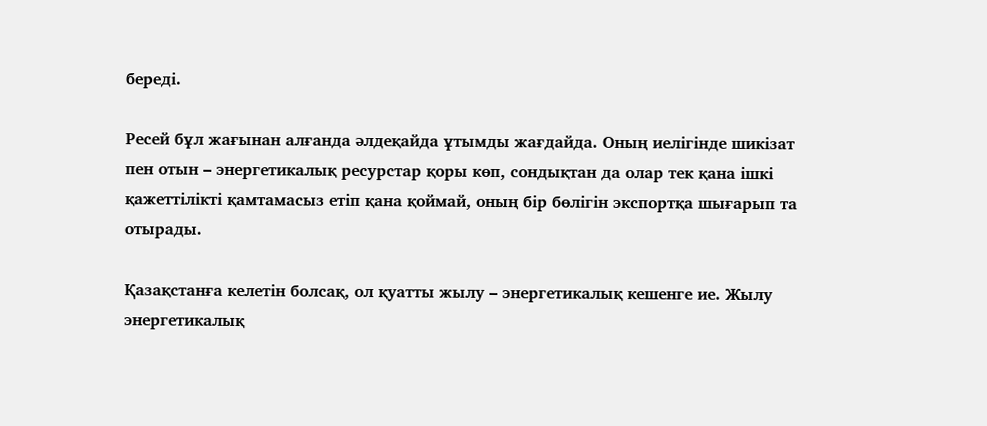береді.

Ресей бұл жағынан алғанда әлдеқайда ұтымды жағдайда. Оның иелігінде шикізат пен отын – энергетикалық ресурстар қоры көп, сондықтан да олар тек қана ішкі қажеттілікті қамтамасыз етіп қана қоймай, оның бір бөлігін экспортқа шығарып та отырады.

Қазақстанға келетін болсақ, ол қуатты жылу – энергетикалық кешенге ие. Жылу энергетикалық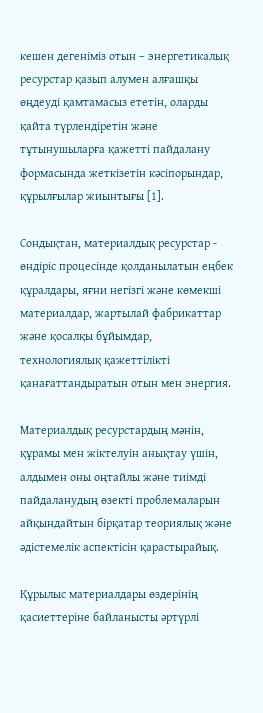кешен дегеніміз отын – энергетикалық ресурстар қазып алумен алғашқы өңдеуді қамтамасыз ететін, оларды қайта түрлендіретін және тұтынушыларға қажетті пайдалану формасында жеткізетін кәсіпорындар, құрылғылар жиынтығы [1].

Сондықтан, материалдық ресурстар - өндіріс процесінде қолданылатын еңбек құралдары, яғни негізгі және көмекші материалдар, жартылай фабрикаттар және қосалқы бұйымдар, технологиялық қажеттілікті қанағаттандыратын отын мен энергия.

Материалдық ресурстардың мәнін, құрамы мен жіктелуін анықтау үшін, алдымен оны оңтайлы және тиімді пайдаланудың өзекті проблемаларын айқындайтын бірқатар теориялық және әдістемелік аспектісін қарастырайық.

Құрылыс материалдары өздерінің қасиеттеріне байланысты әртүрлі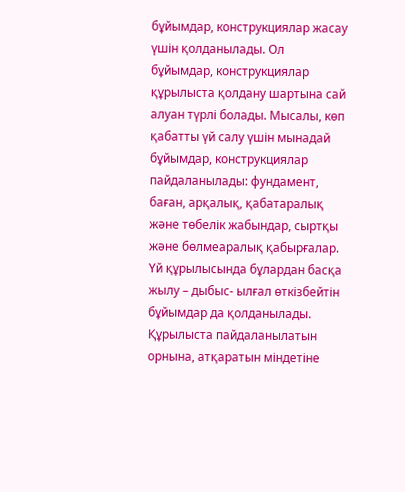бұйымдар, конструкциялар жасау үшін қолданылады. Ол бұйымдар, конструкциялар құрылыста қолдану шартына сай алуан түрлі болады. Мысалы, көп қабатты үй салу үшін мынадай бұйымдар, конструкциялар пайдаланылады: фундамент, баған, арқалық, қабатаралық және төбелік жабындар, сыртқы және бөлмеаралық қабырғалар. Үй құрылысында бұлардан басқа жылу – дыбыс- ылғал өткізбейтін бұйымдар да қолданылады. Құрылыста пайдаланылатын орнына, атқаратын міндетіне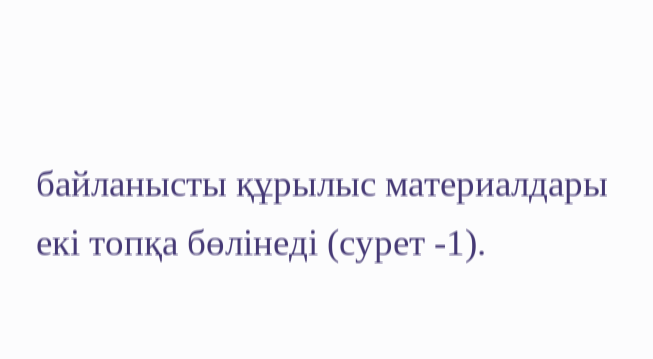байланысты құрылыс материалдары екі топқа бөлінеді (сурет -1).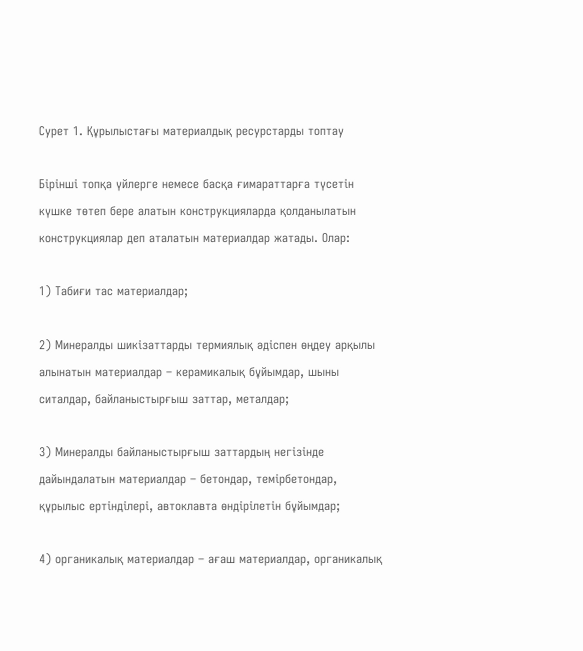Сурет 1. Құрылыстағы материалдық ресурстарды топтау

Бірінші топқа үйлерге немесе басқа ғимараттарға түсетін күшке төтеп бере алатын конструкцияларда қолданылатын конструкциялар деп аталатын материалдар жатады. Олар:

1) Табиғи тас материалдар;

2) Минералды шикізаттарды термиялық әдіспен өңдеу арқылы алынатын материалдар – керамикалық бұйымдар, шыны ситалдар, байланыстырғыш заттар, металдар;

3) Минералды байланыстырғыш заттардың негізінде дайындалатын материалдар – бетондар, темірбетондар, құрылыс ертінділері, автоклавта өндірілетін бұйымдар;

4) органикалық материалдар – ағаш материалдар, органикалық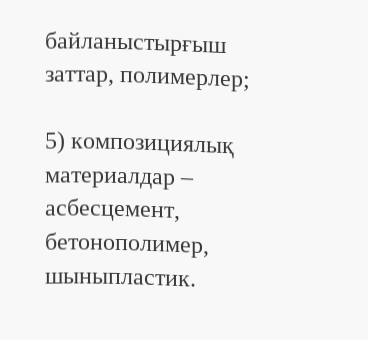байланыстырғыш заттар, полимерлер;

5) композициялық материалдар – асбесцемент, бетонополимер, шыныпластик.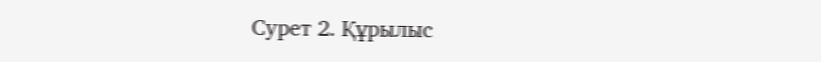Сурет 2. Құрылыс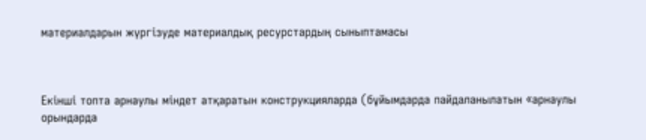материалдарын жүргізуде материалдық ресурстардың сыныптамасы



Екінші топта арнаулы міндет атқаратын конструкцияларда (бұйымдарда пайдаланылатын «арнаулы орындарда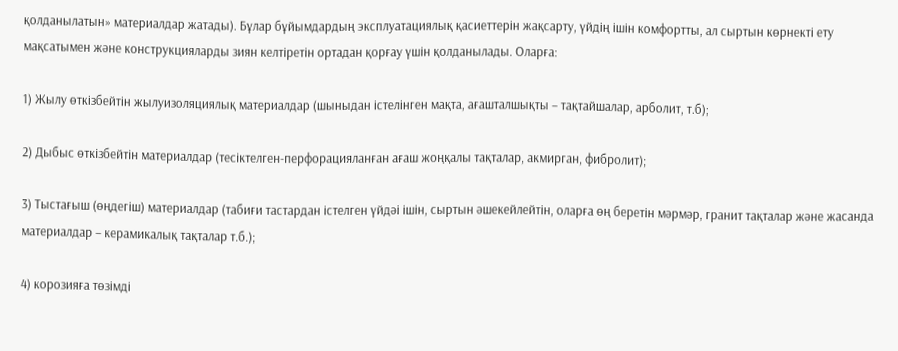қолданылатын» материалдар жатады). Бұлар бұйымдардың эксплуатациялық қасиеттерін жақсарту, үйдің ішін комфортты, ал сыртын көрнекті ету мақсатымен және конструкцияларды зиян келтіретін ортадан қорғау үшін қолданылады. Оларға:

1) Жылу өткізбейтін жылуизоляциялық материалдар (шыныдан істелінген мақта, ағашталшықты – тақтайшалар, арболит, т.б);

2) Дыбыс өткізбейтін материалдар (тесіктелген-перфорацияланған ағаш жоңқалы тақталар, акмирган, фибролит);

3) Тыстағыш (өңдегіш) материалдар (табиғи тастардан істелген үйдәі ішін, сыртын әшекейлейтін, оларға өң беретін мәрмәр, гранит тақталар және жасанда материалдар – керамикалық тақталар т.б.);

4) корозияға төзімді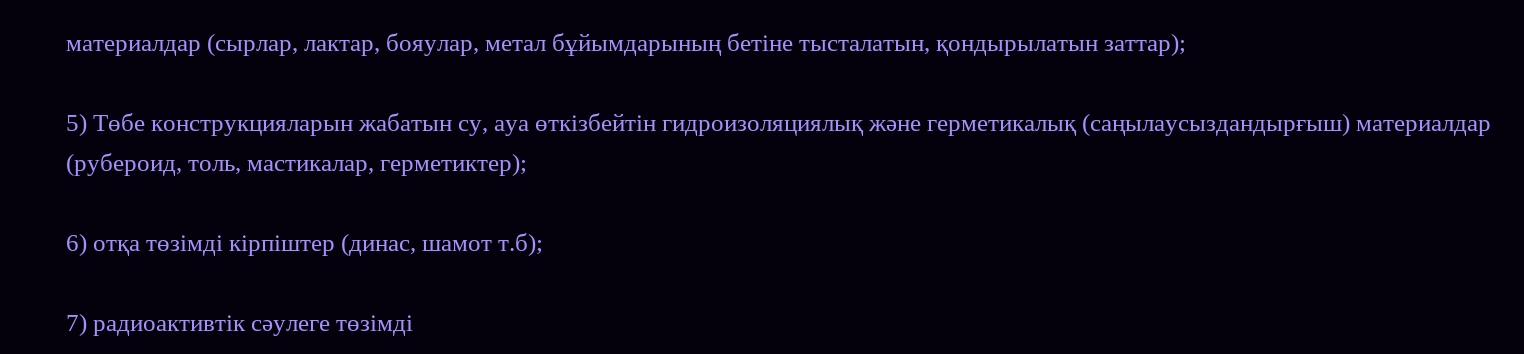материалдар (сырлар, лактар, бояулар, метал бұйымдарының бетіне тысталатын, қондырылатын заттар);

5) Төбе конструкцияларын жабатын су, ауа өткізбейтін гидроизоляциялық және герметикалық (саңылаусыздандырғыш) материалдар (рубероид, толь, мастикалар, герметиктер);

6) отқа төзімді кірпіштер (динас, шамот т.б);

7) радиоактивтік сәулеге төзімді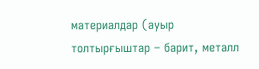материалдар (ауыр толтырғыштар – барит, металл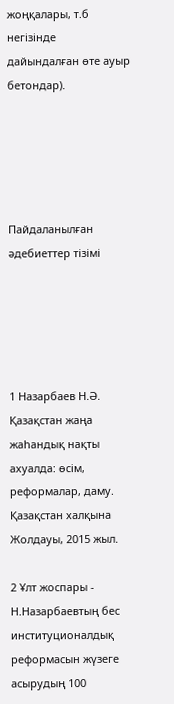жоңқалары, т.б негізінде дайындалған өте ауыр бетондар).





Пайдаланылған әдебиеттер тізімі





1 Назарбаев Н.Ә. Қазақстан жаңа жаһандық нақты ахуалда: өсім, реформалар, даму. Қазақстан халқына Жолдауы, 2015 жыл.

2 Ұлт жоспары - Н.Назарбаевтың бес институционалдық реформасын жүзеге асырудың 100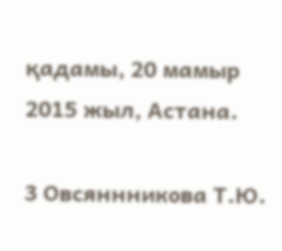қадамы, 20 мамыр 2015 жыл, Астана.

3 Овсяннникова Т.Ю.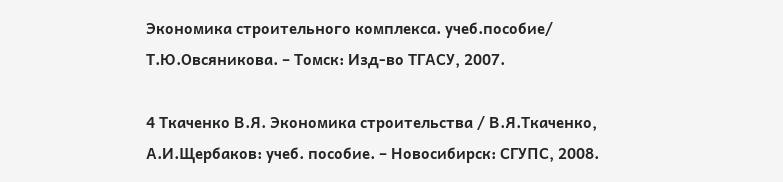Экономика строительного комплекса. учеб.пособие/ Т.Ю.Овсяникова. – Томск: Изд-во ТГАСУ, 2007.

4 Ткаченко В.Я. Экономика строительства / В.Я.Ткаченко, А.И.Щербаков: учеб. пособие. – Новосибирск: СГУПС, 2008.